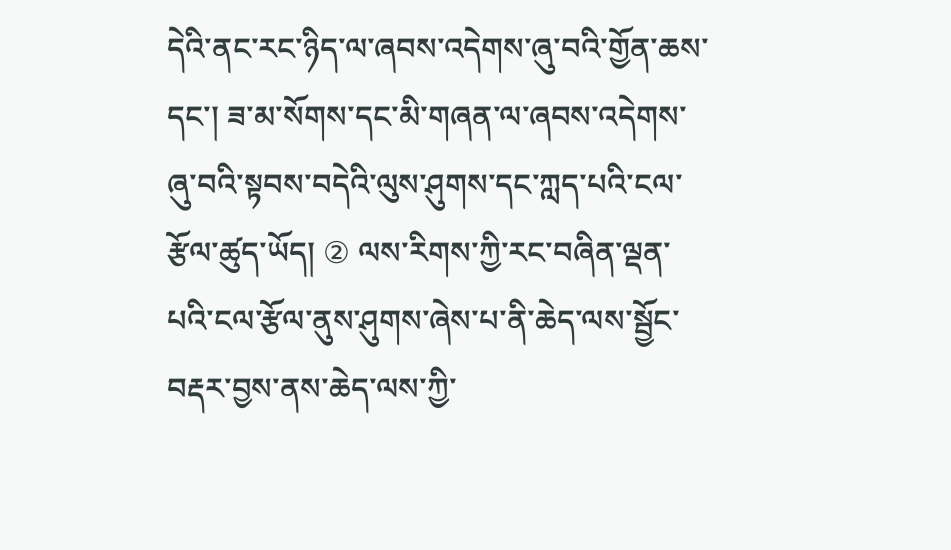དེའི་ནང་རང་ཉིད་ལ་ཞབས་འདེགས་ཞུ་བའི་གྱོན་ཆས་དང་། ཟ་མ་སོགས་དང་མི་གཞན་ལ་ཞབས་འདེགས་ཞུ་བའི་སྟབས་བདེའི་ལུས་ཤུགས་དང་ཀླད་པའི་ངལ་རྩོལ་ཚུད་ཡོད། ② ལས་རིགས་ཀྱི་རང་བཞིན་ལྡན་པའི་ངལ་རྩོལ་ནུས་ཤུགས་ཞེས་པ་ནི་ཆེད་ལས་སྦྱོང་བརྡར་བྱས་ནས་ཆེད་ལས་ཀྱི་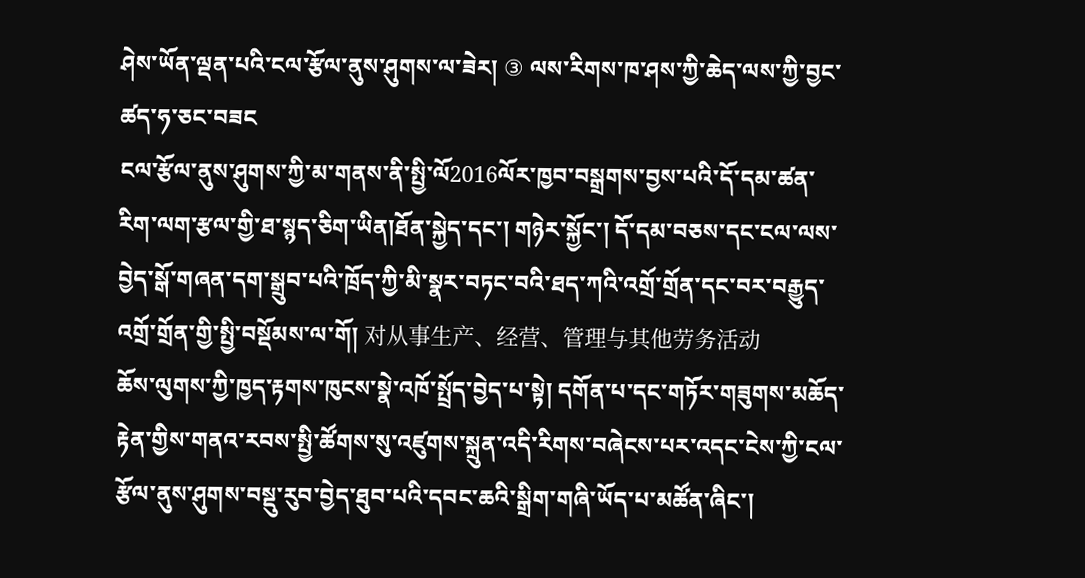ཤེས་ཡོན་ལྡན་པའི་ངལ་རྩོལ་ནུས་ཤུགས་ལ་ཟེར། ③ ལས་རིགས་ཁ་ཤས་ཀྱི་ཆེད་ལས་ཀྱི་བྱང་ཚད་ཧ་ཅང་བཟང
ངལ་རྩོལ་ནུས་ཤུགས་ཀྱི་མ་གནས་ནི་སྤྱི་ལོ2016ལོར་ཁྱབ་བསྒྲགས་བྱས་པའི་དོ་དམ་ཚན་རིག་ལག་རྩལ་གྱི་ཐ་སྙད་ཅིག་ཡིན།ཐོན་སྐྱེད་དང་། གཉེར་སྐྱོང་། དོ་དམ་བཅས་དང་ངལ་ལས་བྱེད་སྒོ་གཞན་དག་སྒྲུབ་པའི་ཁྲོད་ཀྱི་མི་སྣར་བཏང་བའི་ཐད་ཀའི་འགྲོ་གྲོན་དང་བར་བརྒྱུད་འགྲོ་གྲོན་གྱི་སྤྱི་བསྡོམས་ལ་གོ། 对从事生产、经营、管理与其他劳务活动
ཆོས་ལུགས་ཀྱི་ཁྱད་རྟགས་ཁུངས་སྣེ་འཁོ་སྤྲོད་བྱེད་པ་སྟེ། དགོན་པ་དང་གཏོར་གཟུགས་མཆོད་རྟེན་གྱིས་གནའ་རབས་སྤྱི་ཚོགས་སུ་འཛུགས་སྐྲུན་འདི་རིགས་བཞེངས་པར་འདང་ངེས་ཀྱི་ངལ་རྩོལ་ནུས་ཤུགས་བསྡུ་རུབ་བྱེད་ཐུབ་པའི་དབང་ཆའི་སྒྲིག་གཞི་ཡོད་པ་མཚོན་ཞིང་།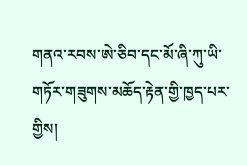གནའ་རབས་ཨེ་ཅིབ་དང་མོ་ཞི་ཀུ་ཡི་གཏོར་གཟུགས་མཆོད་རྟེན་གྱི་ཁྱད་པར་གྱིས།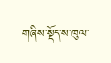གཞིས་སྡོད་ས་ཁུལ་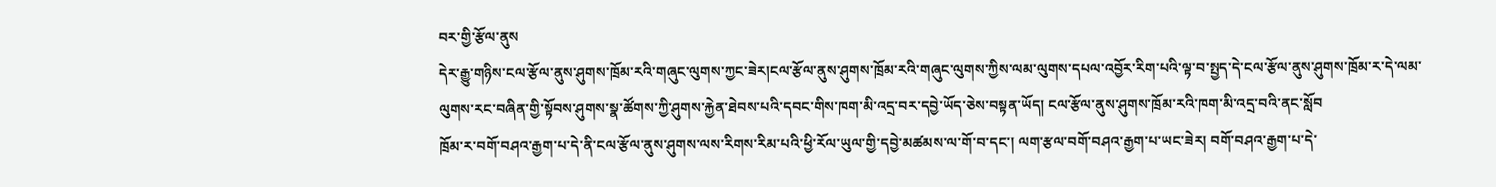བར་གྱི་རྩོལ་ནུས
དེར་རྒྱུ་གཉིས་ངལ་རྩོལ་ནུས་ཤུགས་ཁྲོམ་རའི་གཞུང་ལུགས་ཀྱང་ཟེར།ངལ་རྩོལ་ནུས་ཤུགས་ཁྲོམ་རའི་གཞུང་ལུགས་ཀྱིས་ལམ་ལུགས་དཔལ་འབྱོར་རིག་པའི་ལྟ་བ་སྤྱད་དེ་ངལ་རྩོལ་ནུས་ཤུགས་ཁྲོམ་ར་དེ་ལམ་ལུགས་རང་བཞིན་གྱི་སྟོབས་ཤུགས་སྣ་ཚོགས་ཀྱི་ཤུགས་རྐྱེན་ཐེབས་པའི་དབང་གིས་ཁག་མི་འདྲ་བར་དབྱེ་ཡོད་ཅེས་བསྟན་ཡོད། ངལ་རྩོལ་ནུས་ཤུགས་ཁྲོམ་རའི་ཁག་མི་འདྲ་བའི་ནང་སློབ
ཁྲོམ་ར་བགོ་བཤའ་རྒྱག་པ་དེ་ནི་ངལ་རྩོལ་ནུས་ཤུགས་ལས་རིགས་རིམ་པའི་ཕྱི་རོལ་ཡུལ་གྱི་དབྱེ་མཚམས་ལ་གོ་བ་དང་། ལག་རྩལ་བགོ་བཤའ་རྒྱག་པ་ཡང་ཟེར། བགོ་བཤའ་རྒྱག་པ་དེ་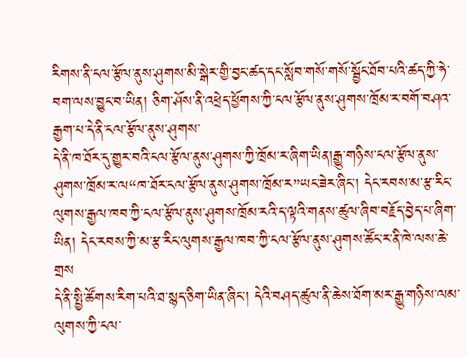རིགས་ནི་ངལ་རྩོལ་ནུས་ཤུགས་མི་སྒེར་གྱི་བྱང་ཚད་དང་སློབ་གསོ་གསོ་སྦྱོང་ཐོབ་པའི་ཚད་ཀྱི་ཧེ་བག་ལས་བྱུང་བ་ཡིན། ཅིག་ཤོས་ནི་འཕྲེད་ཕྱོགས་ཀྱི་ངལ་རྩོལ་ནུས་ཤུགས་ཁྲོམ་ར་བགོ་བཤའ་རྒྱག་པ་དེ་ནི་ངལ་རྩོལ་ནུས་ཤུགས་
དེ་ནི་ཁ་ཐོར་དུ་གྱུར་བའི་ངལ་རྩོལ་ནུས་ཤུགས་ཀྱི་ཁྲོམ་ར་ཞིག་ཡིན།རྒྱུ་གཉིས་ངལ་རྩོལ་ནུས་ཤུགས་ཁྲོམ་ར་ལ“ཁ་ཐོར་ངལ་རྩོལ་ནུས་ཤུགས་ཁྲོམ་ར”ཡང་ཟེར་ཞིང་། དེང་རབས་མ་རྩ་རིང་ལུགས་རྒྱལ་ཁབ་ཀྱི་ངལ་རྩོལ་ནུས་ཤུགས་ཁྲོམ་རའི་ད་ལྟའི་གནས་ཚུལ་ཞིབ་བརྗོད་བྱེད་པ་ཞིག་ཡིན། དེང་རབས་ཀྱི་མ་རྩ་རིང་ལུགས་རྒྱལ་ཁབ་ཀྱི་ངལ་རྩོལ་ནུས་ཤུགས་ཚོང་ར་ནི་ཁེ་ལས་ཆེ་གྲས
དེ་ནི་སྤྱི་ཚོགས་རིག་པའི་ཐ་སྙད་ཅིག་ཡིན་ཞིང་། དེའི་བཤད་ཚུལ་ནི་ཆེས་ཐོག་མར་རྒྱུ་གཉིས་ལམ་ལུགས་ཀྱི་ངལ་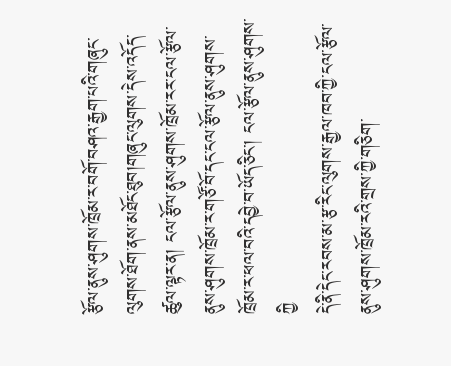རྩོལ་ནུས་ཤུགས་ཁྲོམ་ར་བགོ་བཤའ་རྒྱག་པའི་གཞུང་ལུགས་ཐོག་ནས་མཐོང་ཐུབ།གཞུང་ལུགས་དེས་འདོད་ཚུལ་ལྟར་ན། ངལ་རྩོལ་ནུས་ཤུགས་ཁྲོམ་རར་ངལ་རྩོལ་ནུས་ཤུགས་ཁྲོམ་ར་གཙོ་བོ་དང་ངལ་རྩོལ་ནུས་ཤུགས་ཁྲོམ་ར་ཕལ་བའི་དབྱེ་བ་ཡོད་ཅིང་། ངལ་རྩོལ་ནུས་ཤུགས་ཀྱི
དེ་ནི་དེང་རབས་མ་རྩ་རིང་ལུགས་རྒྱལ་ཁབ་ཀྱི་ངལ་རྩོལ་ནུས་ཤུགས་ཁྲོམ་རའི་གྲས་ཀྱི་གཅིག་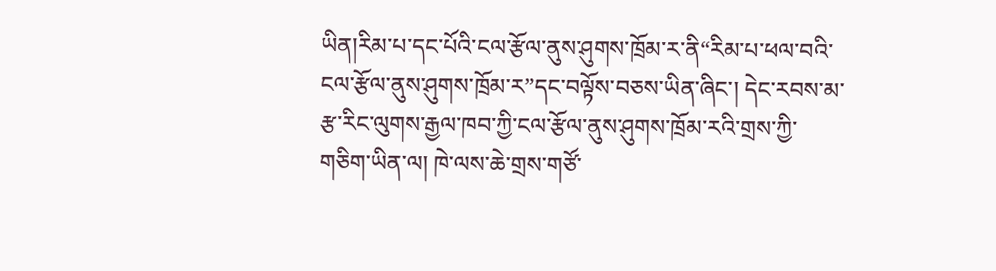ཡིན།རིམ་པ་དང་པོའི་ངལ་རྩོལ་ནུས་ཤུགས་ཁྲོམ་ར་ནི“རིམ་པ་ཕལ་བའི་ངལ་རྩོལ་ནུས་ཤུགས་ཁྲོམ་ར”དང་བལྟོས་བཅས་ཡིན་ཞིང་། དེང་རབས་མ་རྩ་རིང་ལུགས་རྒྱལ་ཁབ་ཀྱི་ངལ་རྩོལ་ནུས་ཤུགས་ཁྲོམ་རའི་གྲས་ཀྱི་གཅིག་ཡིན་ལ། ཁེ་ལས་ཆེ་གྲས་གཙོ་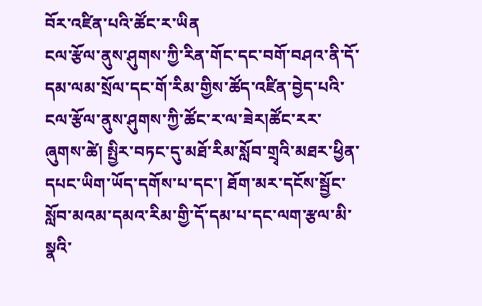བོར་འཛིན་པའི་ཚོང་ར་ཡིན
ངལ་རྩོལ་ནུས་ཤུགས་ཀྱི་རིན་གོང་དང་བགོ་བཤའ་ནི་དོ་དམ་ལམ་སྲོལ་དང་གོ་རིམ་གྱིས་ཚོད་འཛིན་བྱེད་པའི་ངལ་རྩོལ་ནུས་ཤུགས་ཀྱི་ཚོང་ར་ལ་ཟེར།ཚོང་རར་ཞུགས་ཚེ། སྤྱིར་བཏང་དུ་མཐོ་རིམ་སློབ་གྲྭའི་མཐར་ཕྱིན་དཔང་ཡིག་ཡོད་དགོས་པ་དང་། ཐོག་མར་དངོས་སྦྱོང་སློབ་མའམ་དམའ་རིམ་གྱི་དོ་དམ་པ་དང་ལག་རྩལ་མི་སྣའི་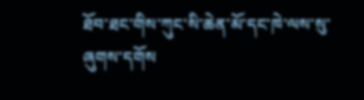ཐོབ་ཐང་གིས་ཀུང་སི་ཆེན་མོ་དང་ཁེ་ལས་སུ་ཞུགས་དགོས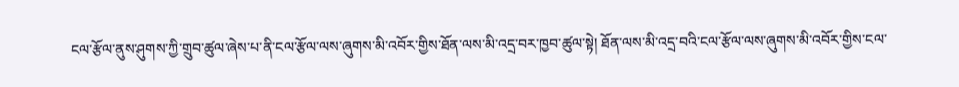ངལ་རྩོལ་ནུས་ཤུགས་ཀྱི་གྲུབ་ཚུལ་ཞེས་པ་ནི་ངལ་རྩོལ་ལས་ཞུགས་མི་འབོར་གྱིས་ཐོན་ལས་མི་འདྲ་བར་ཁྱབ་ཚུལ་སྟེ། ཐོན་ལས་མི་འདྲ་བའི་ངལ་རྩོལ་ལས་ཞུགས་མི་འབོར་གྱིས་ངལ་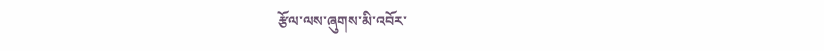རྩོལ་ལས་ཞུགས་མི་འབོར་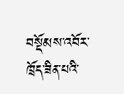བསྡོམས་འབོར་ཁྲོད་ཟིན་པའི་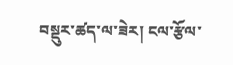བསྡུར་ཚད་ལ་ཟེར། ངལ་རྩོལ་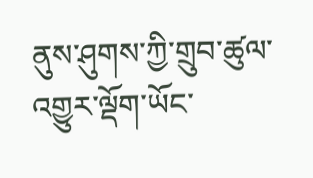ནུས་ཤུགས་ཀྱི་གྲུབ་ཚུལ་འགྱུར་ལྡོག་ཡོང་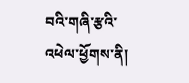བའི་གཞི་རྩའི་འཕེལ་ཕྱོགས་ནི།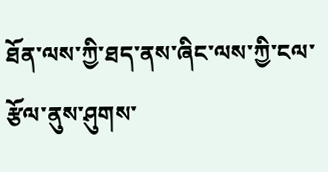ཐོན་ལས་ཀྱི་ཐད་ནས་ཞིང་ལས་ཀྱི་ངལ་རྩོལ་ནུས་ཤུགས་